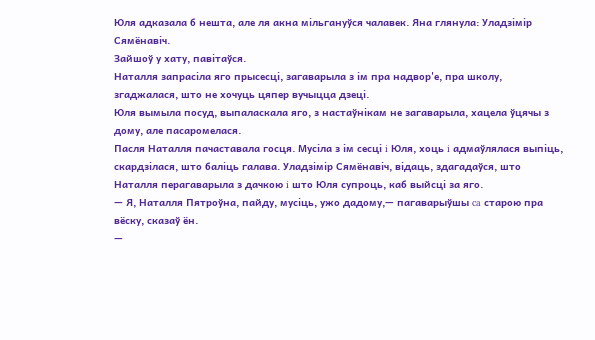Юля адказала б нешта, але ля акна мільгануўся чалавек. Яна глянула: Уладзімір Сямёнавіч.
Зайшоў у хату, павітаўся.
Наталля запрасіла яго прысесці, загаварыла з ім пра надвор'е, пра школу, згаджалася, што не хочуць цяпер вучыцца дзеці.
Юля вымыла посуд, выпаласкала яго, з настаўнікам не загаварыла, хацела ўцячы з дому, але пасаромелася.
Пасля Наталля пачаставала госця. Мусіла з ім сесці i Юля, хоць i адмаўлялася выпіць, скардзілася, што баліць галава. Уладзімір Сямёнавіч, відаць, здагадаўся, што Наталля перагаварыла з дачкою i што Юля супроць, каб выйсці за яго.
— Я, Наталля Пятроўна, пайду, мусіць, ужо дадому,— пагаварыўшы ca старою пра вёску, сказаў ён.
—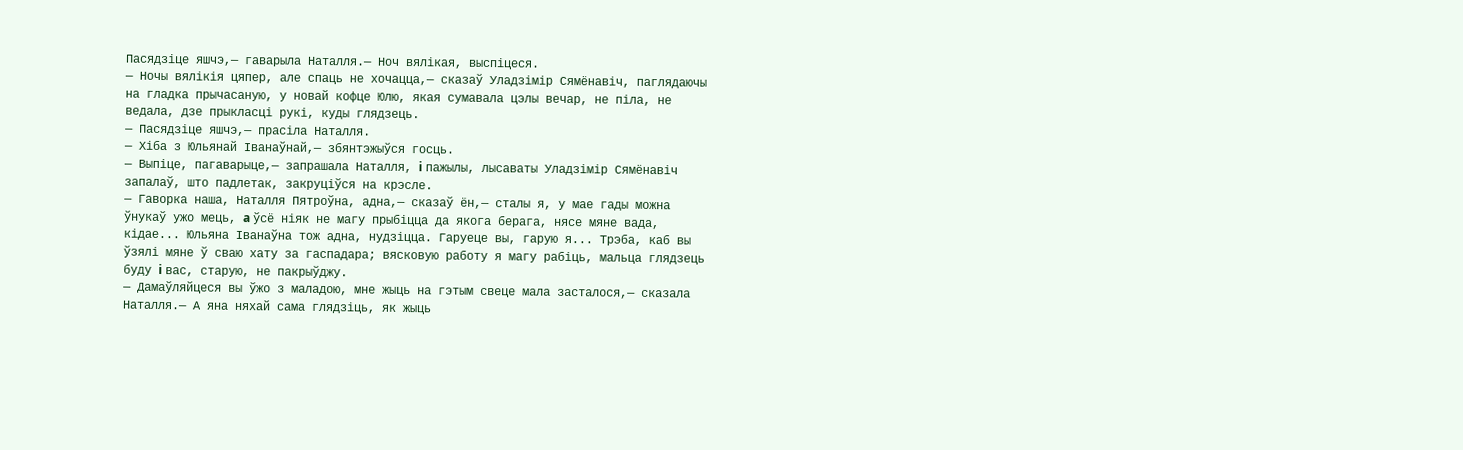Пасядзіце яшчэ,— гаварыла Наталля.— Ноч вялікая, выспіцеся.
— Ночы вялікія цяпер, але спаць не хочацца,— сказаў Уладзімір Сямёнавіч, паглядаючы на гладка прычасаную, у новай кофце Юлю, якая сумавала цэлы вечар, не піла, не ведала, дзе прыкласці рукі, куды глядзець.
— Пасядзіце яшчэ,— прасіла Наталля.
— Хіба з Юльянай Іванаўнай,— збянтэжыўся госць.
— Выпіце, пагаварыце,— запрашала Наталля, i пажылы, лысаваты Уладзімір Сямёнавіч запалаў, што падлетак, закруціўся на крэсле.
— Гаворка наша, Наталля Пятроўна, адна,— сказаў ён,— сталы я, у мае гады можна ўнукаў ужо мець, a ўсё ніяк не магу прыбіцца да якога берага, нясе мяне вада, кідае... Юльяна Іванаўна тож адна, нудзіцца. Гаруеце вы, гарую я... Трэба, каб вы ўзялі мяне ў сваю хату за гаспадара; вясковую работу я магу рабіць, мальца глядзець буду i вас, старую, не пакрыўджу.
— Дамаўляйцеся вы ўжо з маладою, мне жыць на гэтым свеце мала засталося,— сказала Наталля.— А яна няхай сама глядзіць, як жыць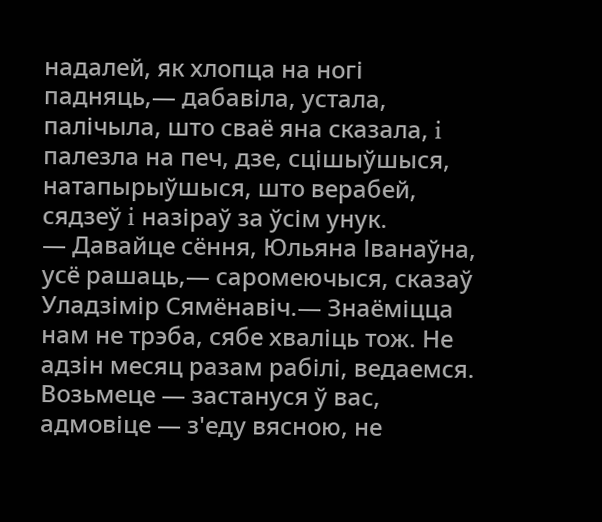надалей, як хлопца на ногі падняць,— дабавіла, устала, палічыла, што сваё яна сказала, i палезла на печ, дзе, сцішыўшыся, натапырыўшыся, што верабей, сядзеў i назіраў за ўсім унук.
— Давайце сёння, Юльяна Іванаўна, усё рашаць,— саромеючыся, сказаў Уладзімір Сямёнавіч.— Знаёміцца нам не трэба, сябе хваліць тож. Не адзін месяц разам рабілі, ведаемся. Возьмеце — застануся ў вас, адмовіце — з'еду вясною, не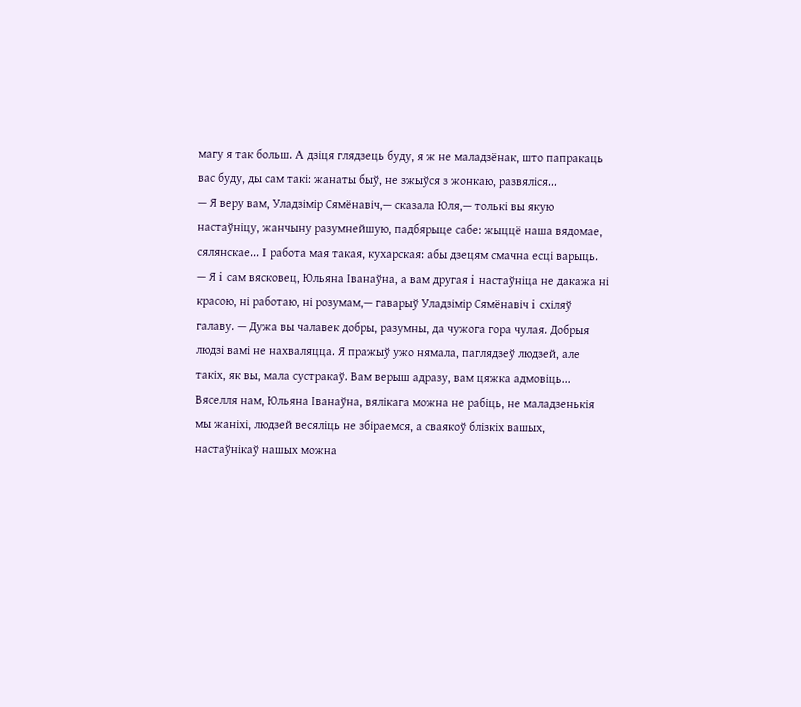магу я так больш. A дзіця глядзець буду, я ж не маладзёнак, што папракаць вас буду, ды сам такі: жанаты быў, не зжыўся з жонкаю, развяліся...
— Я веру вам, Уладзімір Сямёнавіч,— сказала Юля,— толькі вы якую настаўніцу, жанчыну разумнейшую, падбярыце сабе: жыццё наша вядомае, сялянскае... I работа мая такая, кухарская: абы дзецям смачна есці варыць.
— Я i сам вясковец, Юльяна Іванаўна, а вам другая i настаўніца не дакажа ні красою, ні работаю, ні розумам,— гаварыў Уладзімір Сямёнавіч i схіляў галаву. — Дужа вы чалавек добры, разумны, да чужога гора чулая. Добрыя людзі вамі не нахваляцца. Я пражыў ужо нямала, паглядзеў людзей, але такіх, як вы, мала сустракаў. Вам верыш адразу, вам цяжка адмовіць... Вяселля нам, Юльяна Іванаўна, вялікага можна не рабіць, не маладзенькія мы жаніхі, людзей весяліць не збіраемся, а сваякоў блізкіх вашых, настаўнікаў нашых можна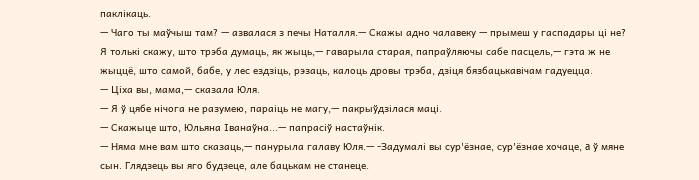паклікаць.
— Чаго ты маўчыш там? — азвалася з печы Наталля.— Скажы адно чалавеку — прымеш у гаспадары ці не? Я толькі скажу, што трэба думаць, як жыць,— гаварыла старая, папраўляючы сабе пасцель,— гэта ж не жыццё, што самой, бабе, у лес ездзіць, рэзаць, калоць дровы трэба, дзіця бязбацькавічам гадуецца.
— Ціха вы, мама,— сказала Юля.
— Я ў цябе нічога не разумею, параіць не магу,— пакрыўдзілася маці.
— Скажыце што, Юльяна Іванаўна...— папрасіў настаўнік.
— Няма мне вам што сказаць,— панурыла галаву Юля.— -Задумалі вы сур'ёзнае, сур'ёзнае хочаце, a ў мяне сын. Глядзець вы яго будзеце, але бацькам не станеце.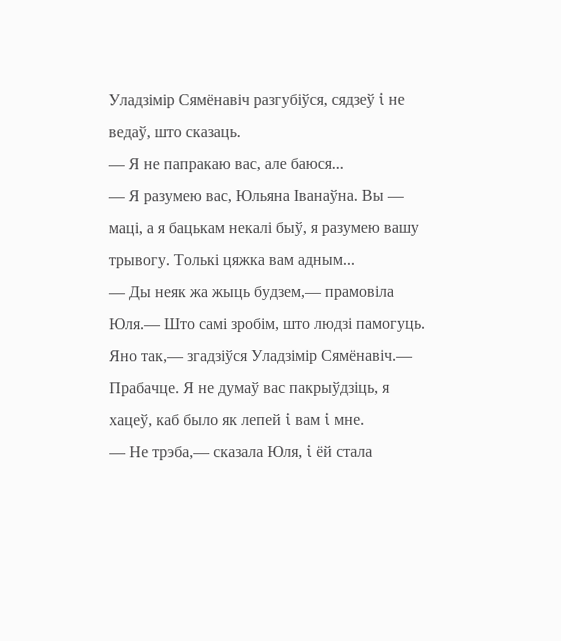Уладзімір Сямёнавіч разгубіўся, сядзеў i не ведаў, што сказаць.
— Я не папракаю вас, але баюся...
— Я разумею вас, Юльяна Іванаўна. Вы — маці, а я бацькам некалі быў, я разумею вашу трывогу. Толькі цяжка вам адным...
— Ды неяк жа жыць будзем,— прамовіла Юля.— Што самі зробім, што людзі памогуць.
Яно так,— згадзіўся Уладзімір Сямёнавіч.— Прабачце. Я не думаў вас пакрыўдзіць, я хацеў, каб было як лепей i вам i мне.
— Не трэба,— сказала Юля, i ёй стала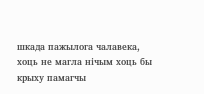шкада пажылога чалавека, хоць не магла нічым хоць бы крыху памагчы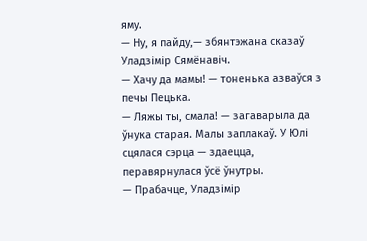яму.
— Ну, я пайду,— збянтэжана сказаў Уладзімір Сямёнавіч.
— Хачу да мамы! — тоненька азваўся з печы Пецька.
— Ляжы ты, смала! — загаварыла да ўнука старая. Малы заплакаў. У Юлі сцялася сэрца — здаецца, перавярнулася ўсё ўнутры.
— Прабачце, Уладзімір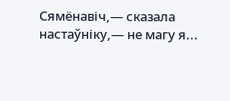Сямёнавіч,— сказала настаўніку,— не магу я...